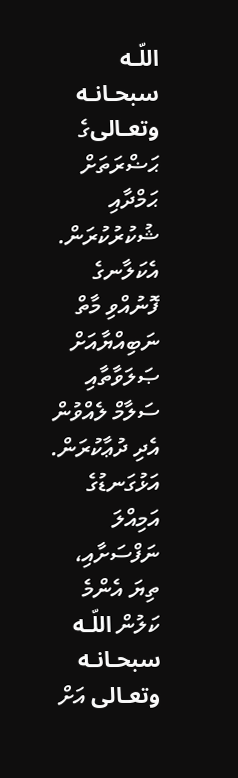اللّـه سبحـانـه وتعـالىގެ ޙަޟްރަތަށް ޙަމްދާއި ޝުކުރުކުރަން. އެކަލާނގެ ފޮނުއްވި މާތް ނަބިއްޔާއަށް ޞަލަވާތާއި ސަލާމް ލެއްވުން އެދި ދުޢާކުރަން. އަޅުގަނޑުގެ އަމިއްލަ ނަފްސަށާއި، ތިޔަ އެންމެ ކަލުން اللّـه سبحـانـه وتعـالى އަށް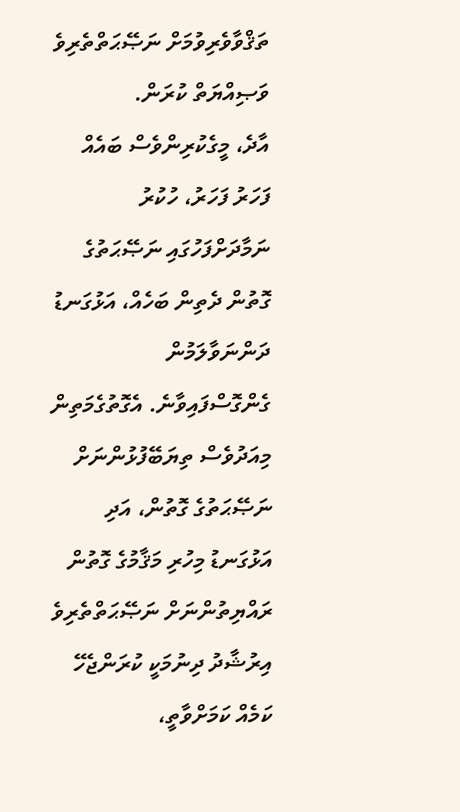ތަޤްވާވެރިވުމަށް ނަޞޭޙަތްތެރިވެ ވަޞިއްޔަތް ކުރަން.
އާދެ، މީގެކުރިންވެސް ބައެއް ފަހަރު ފަހަރު، ހުކުރު ނަމާދަށްފަހުގައި ނަޞޭޙަތުގެ ގޮތުން ދެތިން ބަހެއް، އަޅުގަނޑު ދަންނަވާލަމުން ގެންގޮސްފައިވާނެ. އެގޮތުގެމަތިން މިއަދުވެސް ތިޔަބޭފުޅުންނަށް ނަޞޭޙަތުގެ ގޮތުން، އަދި އަޅުގަނޑު މިހުރި މަޤާމުގެ ގޮތުން ރައްޔިތުންނަށް ނަޞޭޙަތްތެރިވެ އިރުޝާދު ދިނުމަކީ ކުރަންޖެހޭ ކަމެއް ކަމަށްވާތީ،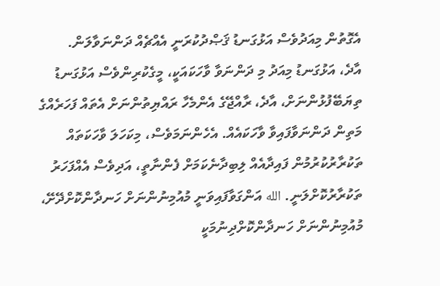އެގޮތުން މިއަދުވެސް އަޅުގަނޑު ޤަޞްދުކުރަނީ އެއްޗެއް ދަންނަވާލަން.
އާދެ، އަޅުގަނޑު މިއަދު މި ދަންނަވާ ވާހަކައަކީ، މީގެކުރިންވެސް އަޅުގަނޑު ތިޔަބޭފުޅުންނަށް، އާދެ، ރާއްޖޭގެ އެންމެހާ ރައްޔިތުންނަށް އެތައް ފަހަރެއްގެ މަތިން ދަންނަވާފައިވާ ވާހަކައެއް. އެހެންނަމަވެސް، މިކަހަލަ ވާހަކަތައް ތަކުރާރުކުރުމުން ފައިދާއެއް ލިބިދާނެކަމަށް ފެންނާތީ، އަދިވެސް އެއްފަހަރު ތަކުރާރުކޮށްލަނީ. الله އަންގަވާފައިވަނީ މުއުމިނުންނަށް ހަނދާންކޮށްދޭށޭ، މުއުމިނުންނަށް ހަނދާންކޮށްދިނުމަކީ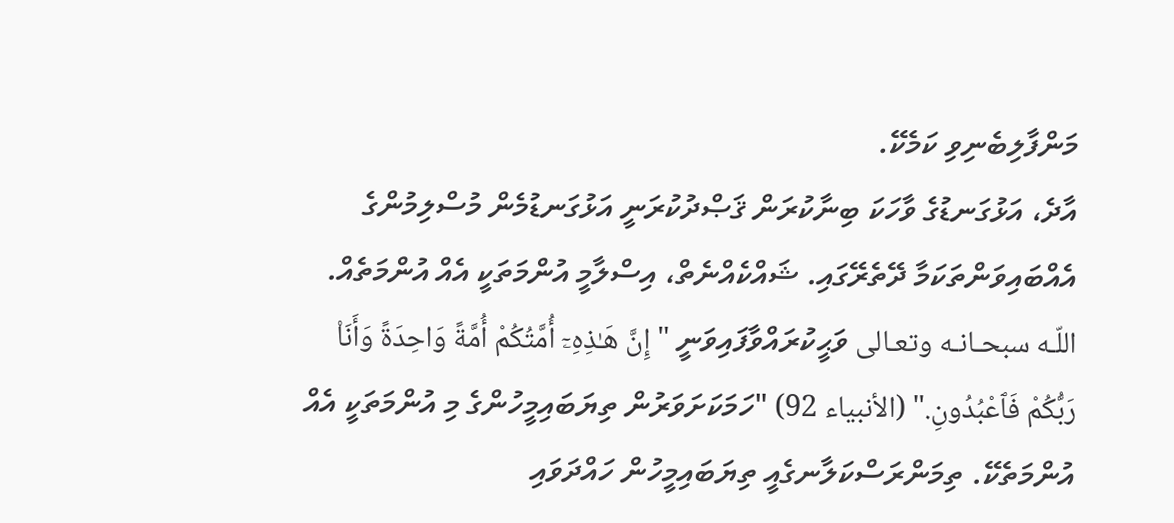މަންފާލިބެނިވި ކަމެކޭ.
އާދެ، އަޅުގަނޑުގެ ވާހަކަ ބިނާކުރަން ޤަޞްދުކުރަނީ އަޅުގަނޑުމެން މުސްލިމުންގެ އެއްބައިވަންތަކަމާ ދޭތެރޭގައި. ޝައްކެއްނެތް، އިސްލާމީ އުންމަތަކީ އެއް އުންމަތެއް. اللّـه سبحـانـه وتعـالى ވަޙީކުރައްވާފައިވަނީ "إِنَّ هَـٰذِهِۦٓ أُمَّتُكُمْ أُمَّةً وَاحِدَةً وَأَنَا۠ رَبُّكُمْ فَٱعْبُدُونِ." (الأنبياء 92) "ހަމަކަށަވަރުން ތިޔަބައިމީހުންގެ މި އުންމަތަކީ އެއް އުންމަތެކޭ. ތިމަންރަސްކަލާނގެއީ ތިޔަބައިމީހުން ހައްދަވައި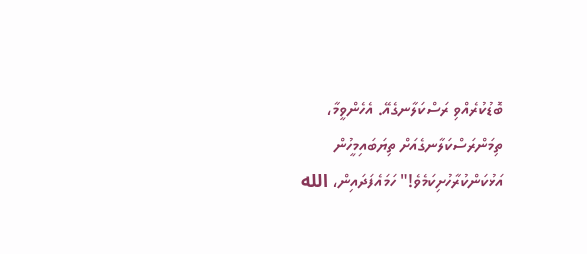ބޮޑުކުރެއްވި ރަސްކަލާނގެއޭ. އެހެންވީމާ، ތިމަންރަސްކަލާނގެއަށް ތިޔަބައިމީހުން އަޅުކަންކުރާހުށިކަމެވެ!" ހަމައެފަދައިން، الله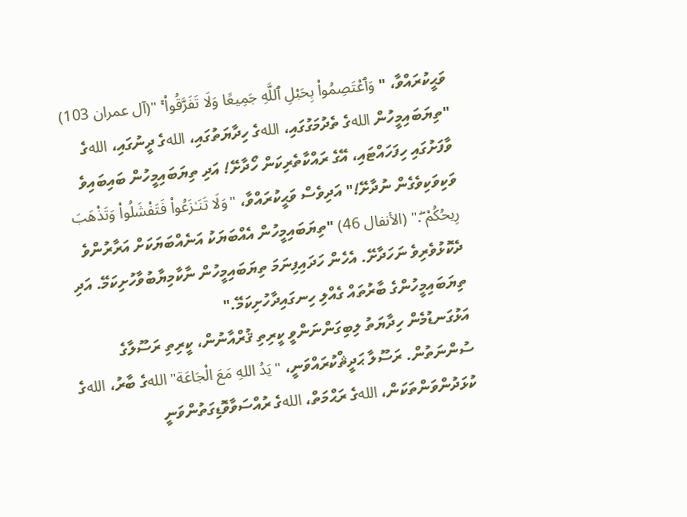ވަޙީކުރައްވާ، " وَٱعْتَصِمُوا۟ بِحَبْلِ ٱللَّهِ جَمِيعًا وَلَا تَفَرَّقُوا۟ ۚ "(آل عمران 103) "ތިޔަބައިމީހުން اللهގެ ތެދުމަގުގައި، اللهގެ ހިދާޔަތުގައި، اللهގެ ދީނުގައި، اللهގެ ވާފަށުގައި ހިފަހައްޓައި، އޭގެ ރައްކާތެރިކަން ހޯދާށޭ! އަދި ތިޔަބައިމީހުން ބައިބައިވެ ވަކިވަކިވެގެން ނުދާށޭ!" އަދިވެސް ވަޙީކުރައްވާ، "وَلَا تَنَـٰزَعُوا۟ فَتَفْشَلُوا۟ وَتَذْهَبَ رِيحُكُمْ ۖ." (الأنفال 46) "ތިޔަބައިމީހުން އެއްބަޔަކު އަނެއްބަޔަކަށް އަރާރުންވެ ދެކޮޅުވެރިވެ ނަހަދާށޭ. އެހެން ހަދައިފިނަމަ ތިޔަބައިމީހުން ނާކާމިޔާބުވާހުށިކަމޭ. އަދި ތިޔަބައިމީހުންގެ ބާރުތައް ގެއްލި ހިނގައިދާހުށިކަމޭ."
އަޅުގަނޑުމެން ހިދާޔަތު ލިބިގަންނަންވީ ކީރިތި ޤުރްއާނުން، ކީރިތި ރަސޫލާގެ ސުންނަތުން. ރަސޫލާ ޙަދީޘްކުރައްވަނީ، "يَدُ اللهِ مَعَ الْجَاعَة" اللهގެ ބާރު، اللهގެ ކުޅަދުންވަންތަކަން، اللهގެ ރަޙްމަތް، اللهގެ ރުއްސަވާވޮޑިގަތުންވަނީ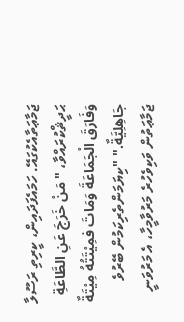ޖަމާޢަތާއެކުގައޭ. ހަމައެފަދައިން، ކީރިތި ރަސޫލާ ޙަދީޘްކުރައްވާ، "مَنْ خَرَجَ عَنِ الطَّاعَةِ وَفَارَقَ الْجَمَاعَةَ وَمَاتَ فمِيْتَتُهُ مِيْتَةٌ جَاهِلِيَّةٌ." "ކިޔަމަންތެރިކަމުން ބޭރުވެ ޖަމާޢަތުން ވަކިވެހުރެ މަރުވާމީހާ، އެ މަރުވަނީ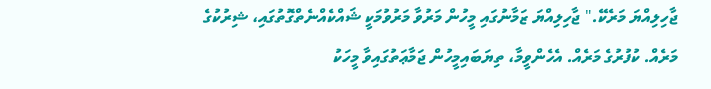ޖާހިލިއްޔަ މަރެކޭ." ޖާހިލިއްޔަ ޒަމާނުގައި މީހުން މަރުވާ މަރުވުމަކީ ޝައްކެއްނެތްގޮތުގައި، ޝިރުކުގެ މަރެއް. ކުފުރުގެ މަރެއް. އެހެންވީމާ، ތިޔަބައިމީހުން ޖަމާޢަތުގައިވާ މީހަކު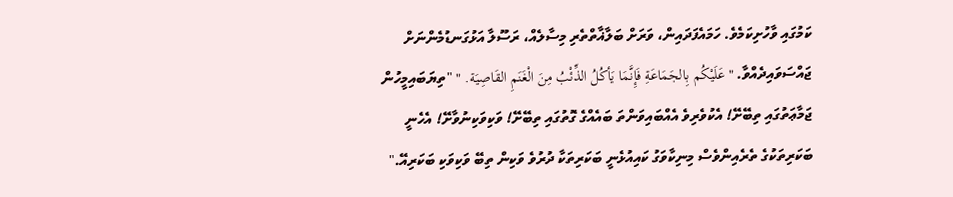ކަމުގައި ވާހުށިކަމެވެ. ހަމައެފަދައިން، ވަރަށް ބަލާޣާތްތެރި މިސާލެއް، ރަސޫލާ އަޅުގަނޑުމެންނަށް ޖައްސަވައިދެއްވާ. "عَلَيْكُم بِالجَمَاعَةِ فَإِنَّمَا يَأكُلُ الذِّئْبُ مِنَ الْغَنَمِ القَاصِيَة. " "ތިޔަބައިމީހުން ޖަމާޢަތުގައި ތިބޭށޭ! އެކުވެރިވެ އެއްބައިވަންތަ ބައެއްގެ ގޮތުގައި ތިބޭށޭ! ވަކިވަކިނުވާށޭ! އެހެނީ ބަކަރިތަކުގެ ތެރެއިންވެސް މިނިކާވަގު ކައިއުޅެނީ ބަކަރިތަކާ ދުރުވެ ވަކިން ތިބޭ ވަކިވަކި ބަކަރިއޭ."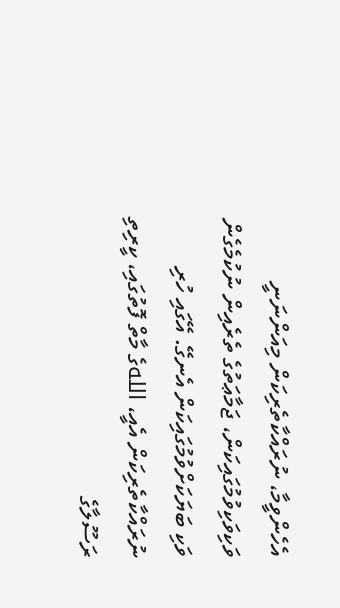އެހެންވީމާ، ނުރައްކާތެރިކަން މިއަންނަނީ ވަކިވަކިވުމުގައިކަން، ޖަމާޢަތުގެ ތެރެއިން ނުކުމެގެން ވަކި ބަޔަކަށްވުމުގައިކަން އެނގޭ. އޭގައި ހުރި ނުރައްކާތެރިކަން އެއީ، اللهގެ މާތް ފޮތުގައި، ކީރިތި ރަސޫލާގެ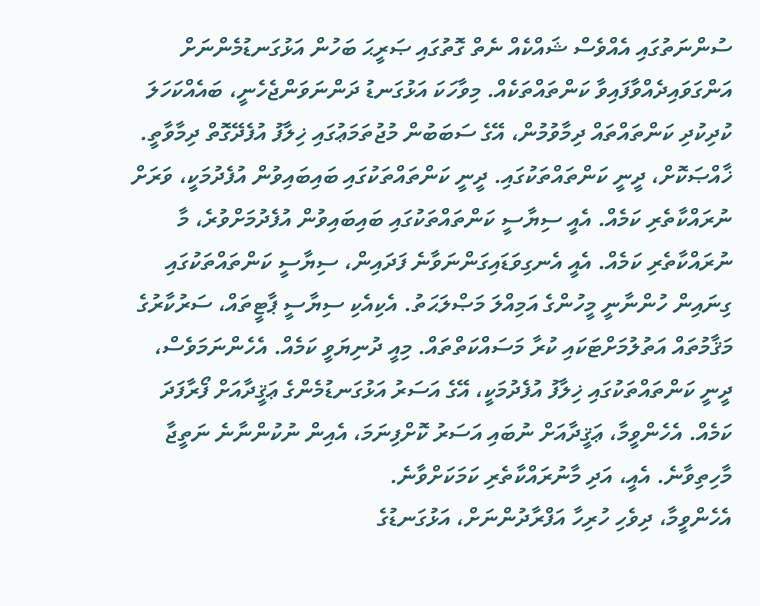ސުންނަތުގައި އެއްވެސް ޝައްކެއް ނެތް ގޮތުގައި ޞަރީޙަ ބަހުން އަޅުގަނޑުމެންނަށް އަންގަވައިދެއްވާފައިވާ ކަންތައްތަކެއް. މިވާހަކަ އަޅުގަނޑު ދަންނަވަންޖެހެނީ، ބައެއްކަހަލަ ކުދިކުދި ކަންތައްތައް ދިމާވުމުން، އޭގެ ސަބަބުން މުޖުތަމަޢުގައި ޚިލާފު އުފެދޭގޮތް ދިމާވާތީ. ޚާއްޞަކޮށް، ދީނީ ކަންތައްތަކުގައި. ދީނީ ކަންތައްތަކުގައި ބައިބައިވުން އުފެދުމަކީ، ވަރަށް ނުރައްކާތެރި ކަމެއް. އެއީ ސިޔާސީ ކަންތައްތަކުގައި ބައިބައިވުން އުފެދުމަށްވުރެ، މާ ނުރައްކާތެރި ކަމެއް. އެއީ އެނގިވަޑައިގަންނަވާނެ ފަދައިން، ސިޔާސީ ކަންތައްތަކުގައި ގިނައިން ހުންނާނީ މީހުންގެ އަމިއްލަ މަޞްލަޙަތު. އެކިއެކި ސިޔާސީ ޕާޓީތައް، ސަރުކާރުގެ މަޤާމުތައް އަތުލުމަށްޓަކައި ކުރާ މަސައްކަތްތައް. މިއީ ދުނިޔަވީ ކަމެއް. އެހެންނަމަވެސް، ދީނީ ކަންތައްތަކުގައި ޚިލާފު އުފެދުމަކީ، އޭގެ އަސަރު އަޅުގަނޑުމެންގެ ޢަޤީދާއަށް ފޯރާފަދަ ކަމެއް. އެހެންވީމާ، ޢަޤީދާއަށް ނުބައި އަސަރު ކޮށްފިނަމަ، އެއިން ނުކުންނާނެ ނަތީޖާ މާހިތިވާނެ. އެއީ، އަދި މާނުރައްކާތެރި ކަމަކަށްވާނެ.
އެހެންވީމާ، ދިވެހި ހުރިހާ އަފްރާދުންނަށް، އަޅުގަނޑުގެ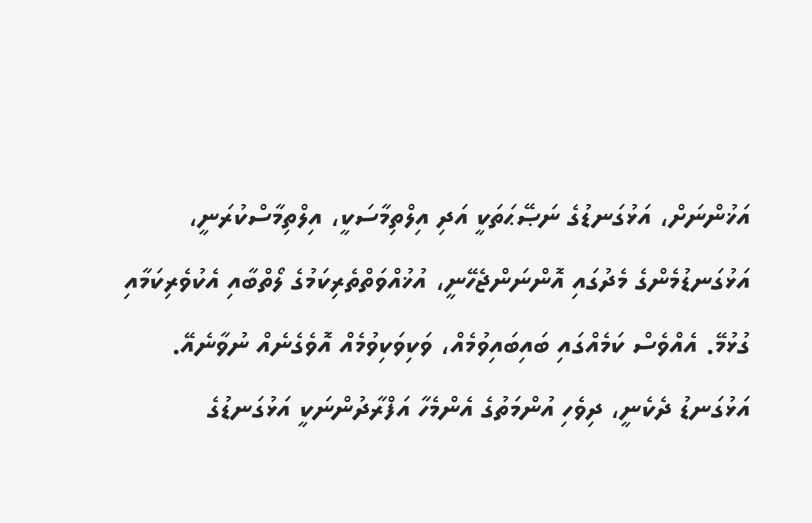އަޚުންނަށް، އަޅުގަނޑުގެ ނަޞޭޙަތަކީ އަދި އިލްތިމާސަކީ، އިލްތިމާސްކުރަނީ، އަޅުގަނޑުމެންގެ މެދުގައި އޮންނަންޖެހޭނީ، އުޚުއްވަތްތެރިކަމުގެ ލޯތްބާއި އެކުވެރިކަމާއި ގުޅުމޭ. އެއްވެސް ކަމެއްގައި ބައިބައިވުމެއް، ވަކިވަކިވުމެއް އޮވެގެނެއް ނުވާނެއޭ. އަޅުގަނޑު ދެކެނީ، ދިވެހި އުންމަތުގެ އެންމެހާ އަފްރާދުންނަކީ އަޅުގަނޑުގެ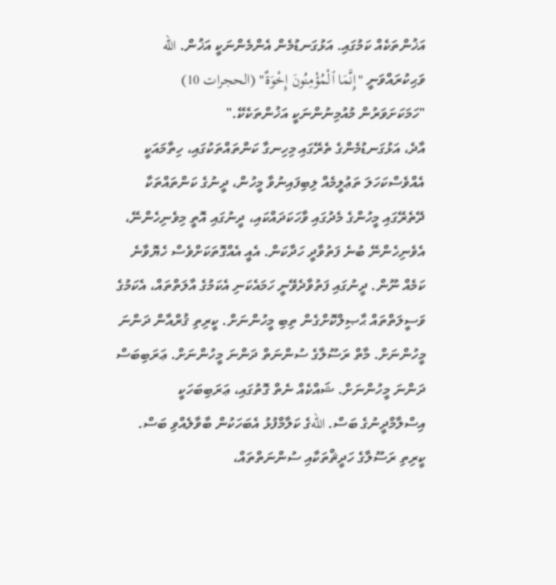އަޚުންތަކެއް ކަމުގައި. އަޅުގަނޑުމެން އެންމެންނަކީ އަޚުން. الله ވަޙިކުރައްވަނީ "إِنَّمَا ٱلْمُؤْمِنُونَ إِخْوَةٌ" (الحجرات 10) "ހަމަކަށަވަރުން މުއުމިނުންނަކީ އަޚުންތަކެކޭ."
އާދެ، އަޅުގަނޑުމެންގެ ތެރޭގައި މިހިނގާ ކަންތައްތަކުގައި، ހިތާމައަކީ އެއްވެސްކަހަލަ ތަޢުލީމެއް ލިބިފައިނުވާ މީހުން، ދީނުގެ ކަންތައްތަކާ ދޭތެރޭގައި މީހުންގެ މެދުގައި ވާހަކަދައްކައި، ދީނުގައި އޮތީ މިވެނިހެންނޭ، އެވެނިހެންނޭ ބުނެ ފަތުވާދީ ހަދާކަން. އެއީ އެއްގޮތަކަށްވެސް ހެޔޮވާނެ ކަމެއް ނޫން. ދީނުގައި ފަތުވާދެވޭނީ ހަމައެކަނި އެކަމުގެ އާލަތްތައް، އެކަމުގެ ވަސީލަތްތައް ޙާޞިލްކޮށްގެން ތިބި މީހުންނަށް. ކީރިތި ޤުރްއާން ދަންނަ މީހުންނަށް. މާތް ރަސޫލާގެ ސުންނަތް ދަންނަ މީހުންނަށް. ޢަރަބިބަސް ދަންނަ މީހުންނަށް. ޝައްކެއް ނެތް ގޮތުގައި، ޢަރަބިބަހަކީ އިސްލާމްދީނުގެ ބަސް. اللهގެ ކަލާމްފުޅު އެބަހަކުން ބާވާލެއްވި ބަސް. ކީރިތި ރަސޫލާގެ ހަދީޘްތަކާއި ސުންނަތްތައް،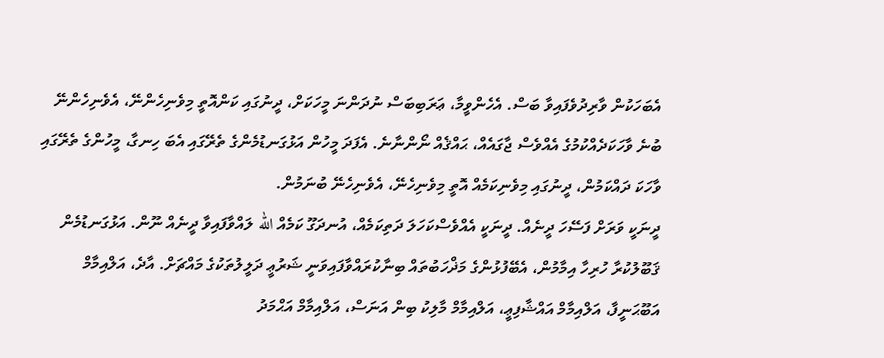އެބަހަކުން ވާރިދުވެފައިވާ ބަސް. އެހެންވީމާ، ޢަރަބިބަސް ނުދަންނަ މީހަކަށް، ދީނުގައި ކަންއޮތީ މިވެނިހެންނޭ، އެވެނިހެންނޭ ބުނެ ވާހަކަދެއްކުމުގެ އެއްވެސް ޖާގައެއް، ޙައްޤެއް ނޯންނާނެ. އެފަދަ މީހުން އަޅުގަނޑުމެންގެ ތެރޭގައި އެބަ ހިނގާ، މީހުންގެ ތެރޭގައި ވާހަކަ ދައްކަމުން، ދީނުގައި މިވެނިކަމެއް އޮތީ މިވެނިހެނޭ، އެވެނިހެނޭ ބުނަމުން.
ދީނަކީ ވަރަށް ފަސޭހަ ދީނެއް. ދީނަކީ އެއްވެސްކަހަލަ ދަތިކަމެއް، އުނދަގޫ ކަމެއް الله ލައްވާފައިވާ ދީނެއް ނޫން. އަޅުގަނޑުމެން ޤަބޫލުކުރާ ހުރިހާ އިމާމުން، އެބޭފުޅުންގެ މަޛްހަބުތައް ބިނާކުރައްވާފައިވަނީ ޝަރުޢީ ދަލީލުތަކުގެ މައްޗަށް. އާދެ، އަލްއިމާމް އަބޫޙަނީފާ، އަލްއިމާމް އައްޝާފިޢީ، އަލްއިމާމް މާލިކު ބިން އަނަސް، އަލްއިމާމް އަޙްމަދު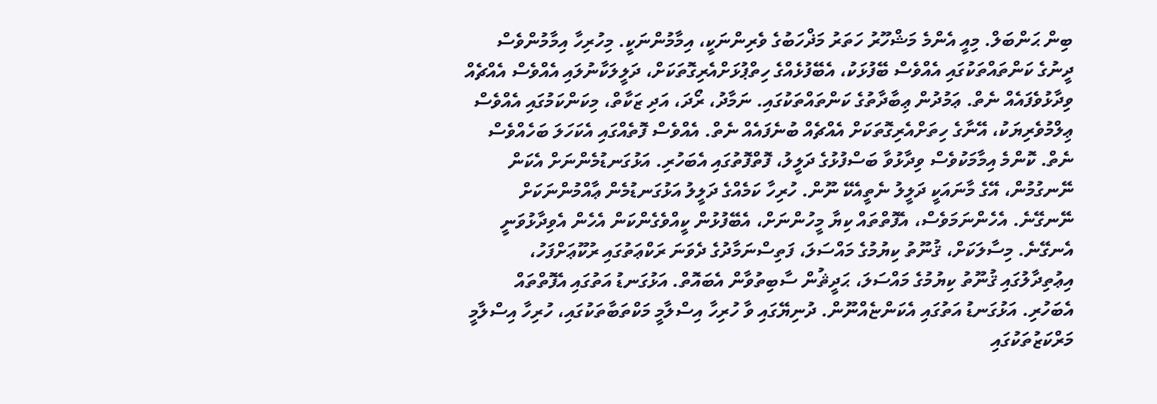ބިން ޙަންބަލް. މިއީ އެންމެ މަޝްހޫރު ހަތަރު މަޛްހަބުގެ ވެރިންނަކީ، އިމާމުންނަކީ. މިހުރިހާ އިމާމުންވެސް ދީނުގެ ކަންތައްތަކުގައި އެއްވެސް ބޭފުޅަކު، އެބޭފުޅެއްގެ ހިތްޕުޅަށްއެރިގޮތަކަށް، ދަލީލަކާނުލައި އެއްވެސް އެއްޗެއް ވިދާޅުވެފައެއް ނެތް. ޢަމުދުން ޢިބާދާތުގެ ކަންތައްތަކުގައި. ނަމާދު، ރޯދަ، އަދި ޒަކާތް، މިކަންކަމުގައި އެއްވެސް ޢިލްމުވެރިޔަކު، އޭނާގެ ހިތަށްއެރިގޮތަކަށް އެއްޗެއް ބުނެފައެއް ނެތް. އެއްވެސް ފޮތެއްގައި އެކަހަލަ ބަހެއްވެސް ނެތް. ކޮންމެ އިމާމަކުވެސް ވިދާޅުވާ ބަސްފުޅުގެ ދަލީލު، ފޮތްފޮތުގައި އެބަހުރި. އަޅުގަނޑުމެންނަށް އެކަން ނޭނގުމުން، އޭގެ މާނައަކީ ދަލީލު ނެތީއެކޭ ނޫން. ހުރިހާ ކަމެއްގެ ދަލީލު އަޅުގަނޑުމެން ޢާއްމުންނަކަށް ނޭނގޭނެ. އެހެންނަމަވެސް، އެފޮތްތައް ކިޔާ މީހުންނަށް، އެބޭފުޅުން ކީއްވެގެންކަން އެހެން އެވިދާޅުވަނީ އެނގޭނެ. މިސާލަކަށް، ޤުނޫތު ކިޔުމުގެ މައްސަލަ، ފަތިސްނަމާދުގެ ދެވަނަ ރަކްޢަތުގައި ރުކޫޢަށްފަހު، އިޢުތިދާލުގައި ޤުނޫތު ކިޔުމުގެ މައްސަލަ، ޙަދީޘުން ސާބިތުވާން އެބައޮތް. އަޅުގަނޑު އަތުގައި އެފޮތްތައް އެބަހުރި. އަޅުގަނޑު އަތުގައި އެކަންޏެއްނޫން. ދުނިޔޭގައި ވާ ހުރިހާ އިސްލާމީ މަކްތަބާތަކުގައި، ހުރިހާ އިސްލާމީ މަރްކަޒުތަކުގައި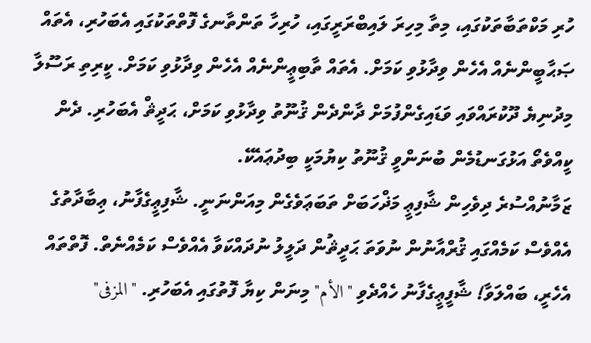ހުރި މަކްތަބާތަކުގައި، މިތާ މިހިރަ ލައިބްރަރީގައި، ހުރިހާ ތަންތާނގެ ފޮތްތަކުގައި އެބަހުރި، އެތައް ޞަޙާބީންނެއް އެހެން ވިދާޅުވި ކަމަށް. އެތައް ތާބިޢީންނެއް އެހެން ވިދާޅުވި ކަމަށް. ކީރިތި ރަސޫލާ މިދުނިޔެ ދޫކުރައްވައި ވަޑައިގެންފުމަށް ދާންދެން ޤުނޫތު ވިދާޅުވި ކަމަށް، ޙަދީޘް އެބަހުރި. ދެން ކީއްވެތޯ އަޅުގަނޑުމެން ބުނަންވީ ޤުނޫތު ކިޔުމަކީ ބިދުޢައެކޭ.
ޒަމާނުއްސުރެ ދިވެހިން ޝާފިޢީ މަޛްހަބަށް ތަބަޢަވެގެން މިއަންނަނީ. ޝާފިޢީގެފާނު، ޢިބާދާތުގެ އެއްވެސް ކަމެއްގައި ޤުރްއާނުން ނުވަތަ ޙަދީޘުން ދަލީލު ނުދައްކަވާ އެއްވެސް ކަމެއްނެތް. ފޮތްތައް އެހެރީ، ބައްލަވާ! ޝާފީޢީގެފާނު ހެއްދެވި "الأم" މިނަން ކިޔާ ފޮތުގައި އެބަހުރި. "المزفى"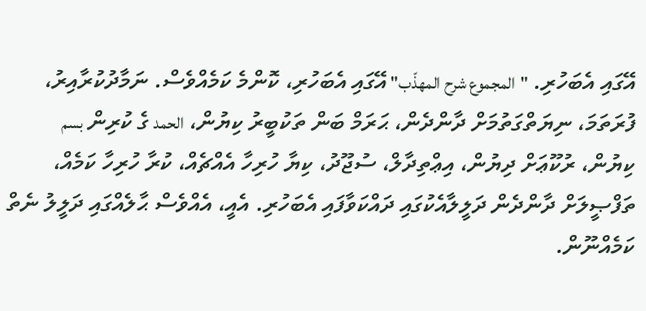އޭގައި އެބަހުރި. "المجموع شرح المهذّب" އޭގައި އެބަހުރި، ކޮންމެ ކަމެއްވެސް. ނަމާދުކުރާއިރު، ފުރަތަމަ، ނިޔަތްގަތުމަށް ދާންދެން، ޙަރަމް ބަން ތަކުބީރު ކިޔުން، الحمد ގެ ކުރިން بسم ކިޔުން، ރުކޫޢަށް ދިޔުން، އިޢްތިދާލް، ސުޖޫދު، ކިޔާ ހުރިހާ އެއްޗެއް، ކުރާ ހުރިހާ ކަމެއް، ތަފްޞީލަށް ދާންދެން ދަލީލާއެކުގައި ދައްކަވާފައި އެބަހުރި. އެއީ، އެއްވެސް ޙާލެއްގައި ދަލީލު ނެތް ކަމެއްނޫން.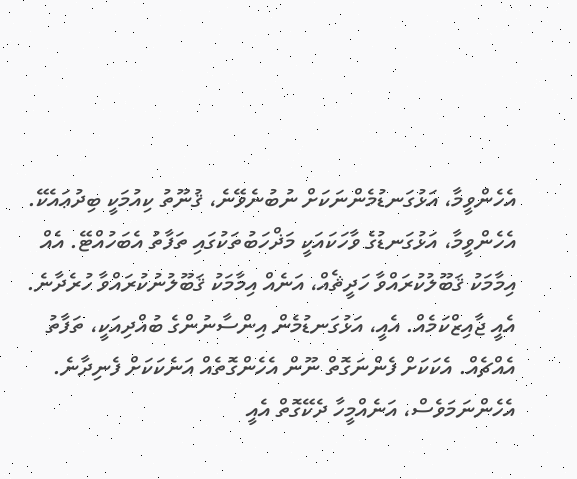އެހެންވީމާ، އަޅުގަނޑުމެންނަކަށް ނުބުނެވޭނެ، ޤުނޫތު ކިއުމަކީ ބިދުޢައެކޭ.
އެހެންވީމާ، އަޅުގަނޑުގެ ވާހަކައަކީ މަޛްހަބުތަކުގައި ތަފާތު އެބަހުއްޓޭ. އެއް އިމާމަކު ޤަބޫލުކުރައްވާ ހަދީޘެއް، އަނެއް އިމާމަކު ޤަބޫލުނުކުރައްވާ ހުރެދާނެ. އެއީ ޖާއިޒްކަމެއް. އެއީ، އަޅުގަނޑުމެން އިންސާނުންގެ ބުއްދިއަކީ، ތަފާތު އެއްޗެއް. އެކަކަށް ފެންނަގޮތް ނޫން އެހެންގޮތެއް އަނެކަކަށް ފެނިދާނެ. އެހެންނަމަވެސް، އަނެއްމީހާ ދެކޭގޮތް އެއީ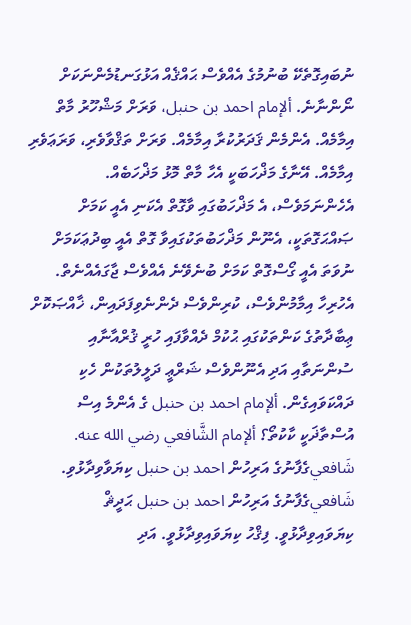ނުބައިގޮތެކޭ ބުނުމުގެ އެއްވެސް ޙައްޤެއް އަޅުގަނޑުމެންނަކަށް ނޯންނާނެ. ألإمام احمد بن حنبل، ވަރަށް މަޝްހޫރު މާތް އިމާމެއް. އެންމެން ޤަދަރުކުރާ އިމާމެއް. ވަރަށް ތަޤްވާވެރި، ވަރަޢަވެރި އިމާމެއް. އޭނާގެ މަޛްހަބަކީ އެހާ މާތް މޮޅު މަޛްހަބެއް. އެހެންނަމަވެސް، އެ މަޛްހަބުގައި ވާގޮތް އެކަނި އެއީ ކަމަށް ޞައްޙަގޮތަކީ، އެނޫން މަޛްހަބުތަކުގައިވާ ގޮތް އެއީ ބިދުޢަކަމަށް ނުވަތަ އެއީ ގޯސްގޮތް ކަމަށް ބުނެވޭނެ އެއްވެސް ޖާގައެއްނެތް.
އެހުރިހާ އިމާމުންވެސް، ކުރިންވެސް ދެންނެވިފަދައިން، ޚާއްޞަކޮށް ޢިބާދާތުގެ ކަންތަކުގައި ޙުކުމް ދެއްވާފައި ހުރީ ޤުރްއާނާއި ސުންނަތާއި އަދި އެނޫންވެސް ޝަރްޢީ ދަލީލުތަކުން ހެކި ދައްކަވައިގެން. ألإمام احمد بن حنبل ގެ އެންމެ އިސް އުސްތާޛަކީ ކާކުތޯ؟ ألإمام الشَّافعي رضي الله عنه. شَافعيގެފާނުގެ އަރިހުން احمد بن حنبل ކިޔަވާވިދާޅުވި. شَافعيގެފާނުގެ އަރިހުން احمد بن حنبل ޙަދީޘް ކިޔަވައިވިދާޅުވީ. ފިޤްހު ކިޔަވައިވިދާޅުވީ. އަދި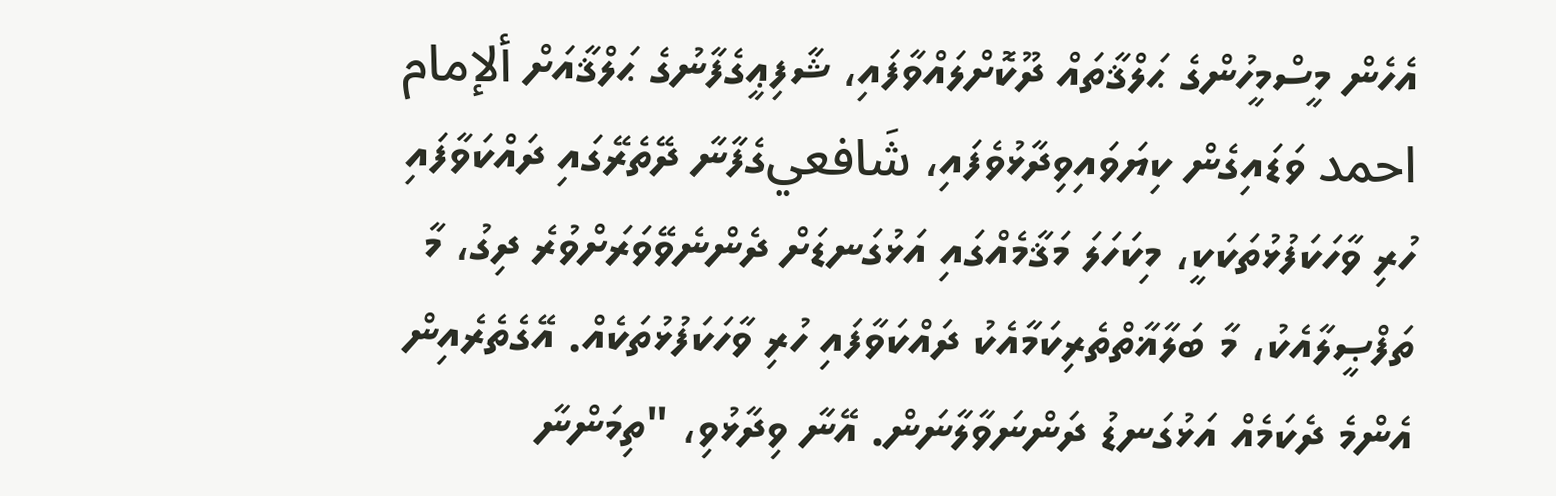އެހެން މީސްމީހުންގެ ޙަލްޤާތައް ދޫކޮށްލައްވާފައި، ޝާފިޢީގެފާނުގެ ޙަލްޤާއަށް ألإمام احمد ވަޑައިގެން ކިޔަވައިވިދާޅުވެފައި، شَافعيގެފާނާ ދޭތެރޭގައި ދައްކަވާފައި ހުރި ވާހަކަފުޅުތަކަކީ، މިކަހަލަ މަޤާމެއްގައި އަޅުގަނޑަށް ދެންނެވޭވަރަށްވުރެ ދިގު، މާ ތަފްޞީލާއެކު، މާ ބަލާޣާތްތެރިކަމާއެކު ދައްކަވާފައި ހުރި ވާހަކަފުޅުތަކެއް. އޭގެތެރެއިން އެންމެ ދެކަމެއް އަޅުގަނޑު ދަންނަވާލާނަން. އޭނާ ވިދާޅުވި، "ތިމަންނާ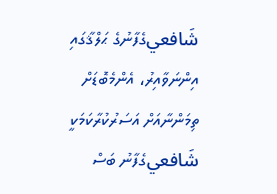شَافعيގެފާނުގެ ޙަލްޤާގައި އިންނަވާއިރު، އެންމެބޮޑަށް ތިމަންނާއަށް އަސަރުކުރާކަމަކީ شَافعيގެފާނު ބަސް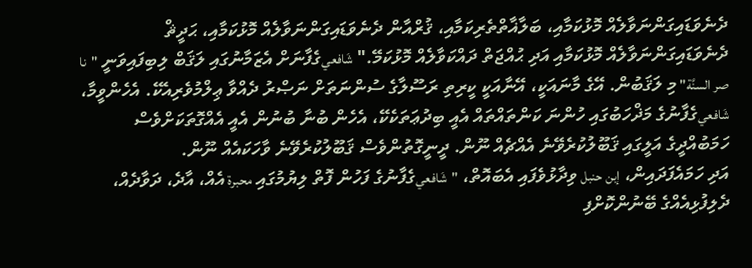ދެނެވަޑައިގަންނަވާލެއް މޮޅުކަމާއި، ބަލާޣާތްތެރިކަމާއި، ޤުރްއާން ދެނެވަޑައިގަންނަވާލެއް މޮޅުކަމާއި، ޙަދީޘް ދެނެވަޑައިގަންނަވާލެއް މޮޅުކަމާއި އަދި ޙުއްޖަތް ދައްކަވާލެއް މޮޅުކަމޭ." شَافعيގެފާނަށް އެޒަމާނުގައި ލަޤަބް ލިބިފައިވަނީ "نا صر السنَّة" މި ލަޤަބުން. އޭގެ މާނައަކީ، އޭނާއަކީ ކީރިތި ރަސޫލާގެ ސުންނަތަށް ނަޞްރު ދެއްވާ ޢިލްމުވެރިއެކޭ. އެހެންވީމާ، شَافعيގެފާނުގެ މަޛްހަބުގައި ހުންނަ ކަންތައްތައް އެއީ ބިދުޢަތަކެކޭ، އެހެން ބުނާ ބުނުން އެއީ އެއްގޮތަކަށްވެސް ހަމަބުއްދީގެ އަލީގައި ޤަބޫލުކުރެވޭނެ އެއްޗެއް ނޫން. ދީނީގޮތުންވެސް ޤަބޫލުކުރެވޭނެ ވާހަކައެއް ނޫން.
އަދި ހަމައެފަދައިން، إبن حنبل ވިދާޅުވެފައި އެބައޮތް، "شَافعيގެފާނުގެ ފަހުން ފޮތް ލިޔުމުގައި محبرة އެއް، އާދެ، ދަވާދެއް، ދެލިފުޅިއެއްގެ ބޭނުންކޮށްފި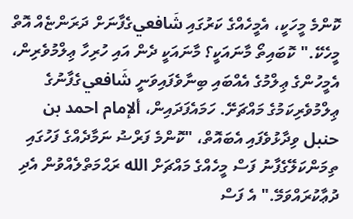ކޮންމެ މީހަކީ، އެމީހެއްގެ ކަރުގައި شَافعيގެފާނަށް ދަރަންޏެއް އޮތް މީހެކޭ." ކޮބައިތޯ މާނައަކީ؟ މާނައަކީ ދެން އައި ހުރިހާ ޢިލްމުވެރިން، އެމީހުންގެ ޢިލްމުގެ އެއްބައި ބިނާވެފައިވަނީ شَافعيގެފާނުގެ ޢިލްމުވެރިކަމުގެ މައްޗަށޭ. ހަމައެފަދައިން، ألإمام احمد بن حنبل ވިދާޅުވެފައި އެބައޮތް، "ކޮންމެ ފަރްޟު ނަމާދެއްގެ ފަހުގައި ތިމަންކަލޭގެފާނު ފަސް މީހެއްގެ މައްޗަށް الله ރަޙްމަތްލެއްވުން އެދި ދުޢާކުރައްވަމޭ." އެ ފަސް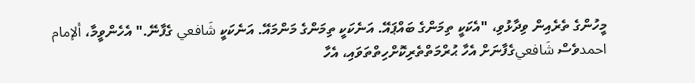މީހުންގެ ތެރެއިން ވިދާޅުވި، "އެކަކީ ތިމަންގެ ބައްޕައޭ. އަނެކަކީ ތިމަންގެ މަންމައޭ. އަނެކަކީ شَافعي ގެފާނޭ." އެހެންވީމާ، ألإمام احمدވެސް شَافعيގެފާނަށް އެހާ ޙުރްމަތްތެރިކޮށްހިތްތަވައި، އެހާ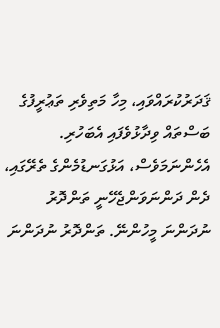ޤަދަރުކުރައްވައި، މިހާ މަތިވެރި ތަޢުރީފުގެ ބަސްތައް ވިދާޅުވެފައި އެބަހުރި.
އެހެންނަމަވެސް، އަޅުގަނޑުމެންގެ ތެރޭގައި، ދެން ދަންނަވަންޖެހޭނީ ތަންދޮރު ނުދަންނަ މީހުންނޭ. ތަންދޮރު ނުދަންނަ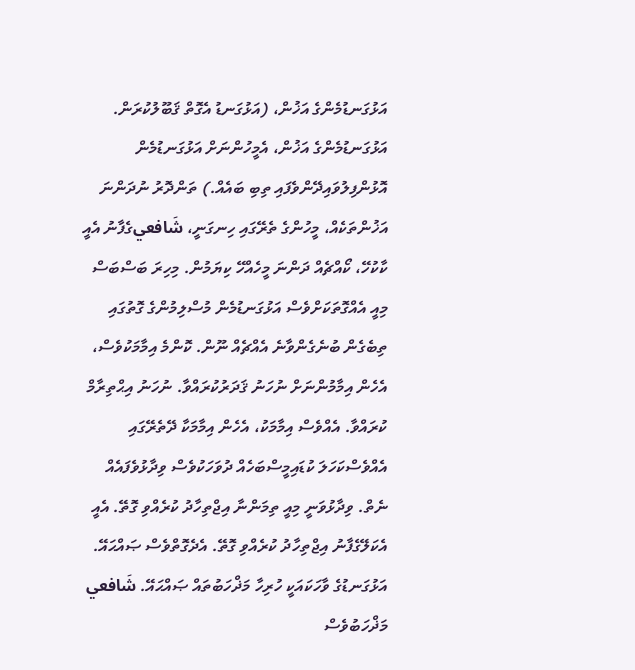އަޅުގަނޑުމެންގެ އަޚުން، (އަޅުގަނޑު އެގޮތް ޤަބޫލުކުރަން. އަޅުގަނޑުމެންގެ އަޚުން، އެމީހުންނަށް އަޅުގަނޑުމެން އޮޅުންފިލުވައިދޭންވެފައި ތިބި ބައެއް.) ތަންދޮރު ނުދަންނަ އަޚުންތަކެއް، މީހުންގެ ތެރޭގައި ހިނގަނީ، شَافعيގެފާނު އެއީ ކާކުހޭ، ކޯއްޗެއް ދަންނަ މީހެއްހޭ ކިޔަމުން. މިހިރަ ބަސްބަސް މިއީ އެއްގޮތަކަށްވެސް އަޅުގަނޑުމެން މުސްލިމުންގެ ގޮތުގައި ތިބެގެން ބުނެގެންވާނެ އެއްޗެއް ނޫން. ކޮންމެ އިމާމަކުވެސް، އެހެން އިމާމުންނަށް ނުހަނު ޤަދަރުކުރައްވާ. ނުހަނު އިޙްތިރާމް ކުރައްވާ. އެއްވެސް އިމާމަކު، އެހެން އިމާމަކާ ދޭތެރޭގައި އެއްވެސްކަހަލަ ކުޑައިމީސްބަހެއް ދުވަހަކުވެސް ވިދާޅުވެފައެއް ނެތް. ވިދާޅުވަނީ މިއީ ތިމަންނާ އިޖްތިހާދު ކުރެއްވި ގޮތޭ. އެއީ އެކަލޭގެފާނު އިޖްތިހާދު ކުރެއްވި ގޮތޭ. އެދެގޮތްވެސް ޞައްޙައޭ. އަޅުގަނޑުގެ ވާހަކައަކީ ހުރިހާ މަޛްހަބުތައް ޞައްޙައޭ. شَافعي މަޛްހަބުވެސް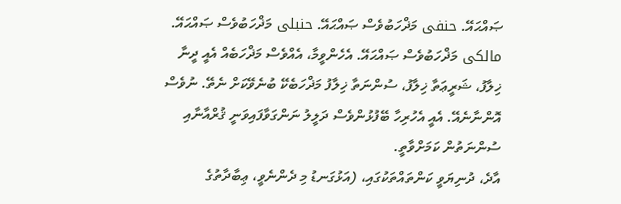ޞައްޙައޭ. حنفى މަޛްހަބުވެސް ޞައްޙައޭ. حنبلى މަޛްހަބުވެސް ޞައްޙައޭ. مالكى މަޛްހަބުވެސް ޞައްޙައޭ. އެހެންވީމާ، އެއްވެސް މަޛްހަބެއް އެއީ ދީނާ ޚިލާފު، ޝަރީޢަތާ ޚިލާފު، ސުންނަތާ ޚިލާފު މަޛްހަބެކޭ ބުނެވޭކަށް ނެތޭ. ނުވެސް އޮންނާނެއޭ. އެއީ އެހުރިހާ ބޭފުޅުންވެސް ދަލީލު ނަންގަވާފައިވަނީ ޤުރްއާނާއި ސުންނަތުން ކަމަށްވާތީ.
އާދެ، ދުނިޔަވީ ކަންތައްތަކުގައި، (އަޅުގަނޑު މި ދެންނެވީ، ޢިބާދާތުގެ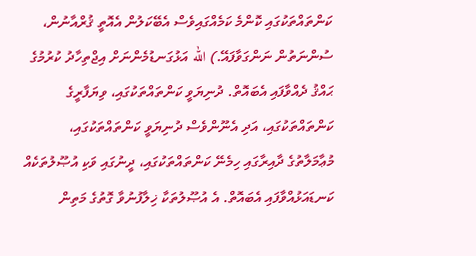ކަންތައްތަކުގައި ކޮންމެ ކަމެއްގައިވެސް އެބޭކަލުން އެއޮތީ ޤުރްއާނުން، ސުންނަތުން ނަންގަވާފައޭ.) الله އަޅުގަނޑުމެންނަށް އިޖްތިހާދު ކުރުމުގެ ޙައްޤު ދެއްވާފައި އެބައޮތް. ދުނިޔަވީ ކަންތައްތަކުގައި، ވިޔަފާރީގެ ކަންތައްތަކުގައި، އަދި އެނޫންވެސް ދުނިޔަވީ ކަންތައްތަކުގައި، މުޢާމަލާތުގެ ދާއިރާގައި ހިމެނޭ ކަންތައްތަކުގައި، ދީނުގައި ވަކި އުޞޫލުތަކެއް ކަނޑައަޅުއްވާފައި އެބައޮތް. އެ އުޞޫލުތަކާ ޚިލާފުނުވާ ގޮތުގެ މަތިން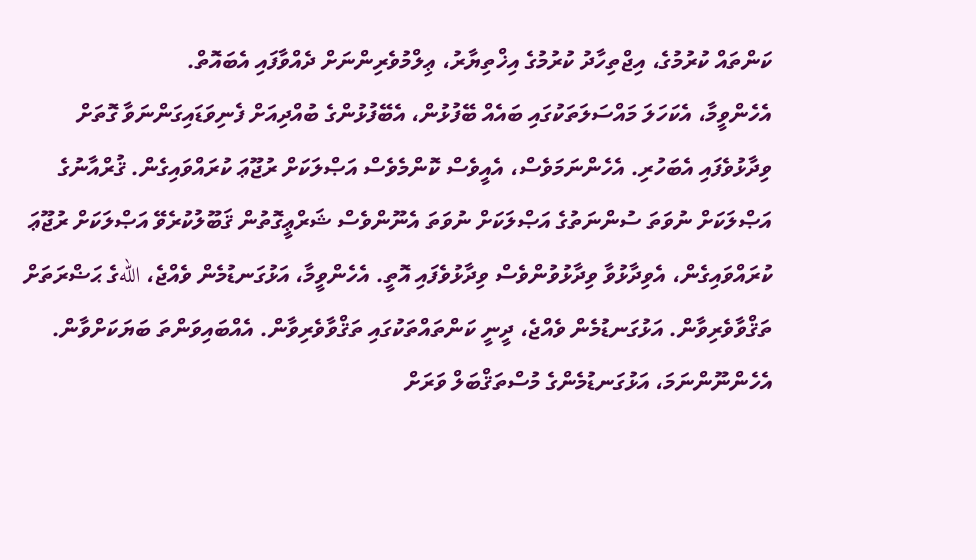ކަންތައް ކުރުމުގެ، އިޖްތިހާދު ކުރުމުގެ އިޚްތިޔާރު، ޢިލްމުވެރިންނަށް ދެއްވާފައި އެބައޮތް.
އެހެންވީމާ، އެކަހަލަ މައްސަލަތަކުގައި ބައެއް ބޭފުޅުން، އެބޭފުޅުންގެ ބުއްދިއަށް ފެނިވަޑައިގަންނަވާ ގޮތަށް ވިދާޅުވެފައި އެބަހުރި. އެހެންނަމަވެސް، އެއީވެސް ކޮންމެވެސް އަޞްލަކަށް ރުޖޫޢަ ކުރައްވައިގެން. ޤުރްއާނުގެ އަޞްލަކަށް ނުވަތަ ސުންނަތުގެ އަޞްލަކަށް ނުވަތަ އެނޫންވެސް ޝަރްޢީގޮތުން ޤަބޫލުކުރެވޭ އަޞްލަކަށް ރުޖޫޢަ ކުރައްވައިގެން، އެވިދާޅުވާ ވިދާޅުވުންވެސް ވިދާޅުވެފައި އޮތީ. އެހެންވީމާ، އަޅުގަނޑުމެން ވެއްޖެ، اللهގެ ޙަޟްރަތަށް ތަޤްވާވެރިވާން. އަޅުގަނޑުމެން ވެއްޖެ، ދީނީ ކަންތައްތަކުގައި ތަޤްވާވެރިވާން. އެއްބައިވަންތަ ބަޔަކަށްވާން. އެހެންނޫންނަމަ، އަޅުގަނޑުމެންގެ މުސްތަޤްބަލް ވަރަށް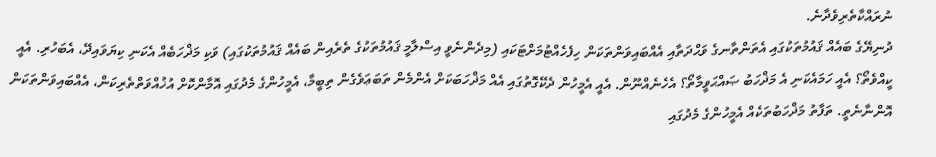ނުރައްކާތެރިވެދާނެ.
ދުނިޔޭގެ ބައެއް ޤައުމުތަކުގައި އެތަންތާނގެ ވަޙްދަތާއި އެއްބައިވަންތަކަން ހިފެހެއްޓުމަށްޓަކައި (މިދެންނެވީ އިސްލާމީ ޤައުމުތަކުގެ ތެރެއިން ބައެއް ޤައުމުތަކުގައި) ވަކި މަޛްހަބެއް އެކަނި ކިޔަވައިދޭ، އެބަހުރި. އެއީ ކީއްވެތޯ؟ އެއީ ހަމައެކަނި އެ މަޛްހަބު ޞައްޙަވީމާތޯ؟ އެހެނެއްނޫން. އެއީ އެމީހުން ދެކޭގޮތުގައި އެއް މަޛްހަބަކަށް އެންމެން ތަބަޢަވެގެން ތިބީމާ، އެމީހުންގެ މެދުގައި އޮމާންކޮށް އުޚުއްވަތްތެރިކަން، އެއްބައިވަންތަކަން އޮންނާނެތީ. ތަފާތު މަޛްހަބުތަކެއް އެމީހުންގެ މެދުގައި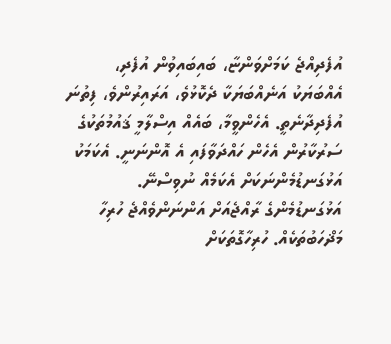އުފެދިއްޖެ ކަމަށްވަންޏާ، ބައިބައިވުން އުފެދި، އެއްބަޔަކު އަނެއްބަޔަކާ ދެކޮޅުވެ، އަރައިރުންވެ، ފިތުނަ އުފެދިދާނެތީ. އެހެންވީމާ، ބައެއް އިސްލާމީ ޤައުމުތަކުގެ ސަރުކާރުން އެހެން ހައްދަވާފައި އެ އޮންނަނީ. އެކަމަކު އަޅުގަނޑުމެންނަކަށް އެކަމެއް ނުވިސްނޭ. އަޅުގަނޑުމެންގެ ރާއްޖެއަށް އަންނަންވެއްޖެ ހުރިހާ މަޛްހަބުތަކެއް. ހުރިހާގޮތަކަށް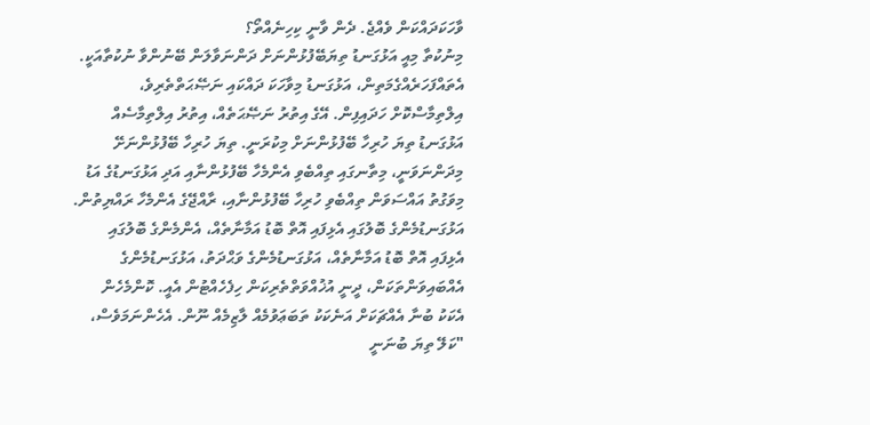ވާހަކަދައްކަން ވެއްޖެ. ދެން ވާނީ ކިހިނެއްތޯ؟
މިނުކުތާ މިއީ އަޅުގަނޑު ތިޔަބޭފުޅުންނަށް ދަންނަވާލަން ބޭނުންވާ ނުކުތާއަކީ. އެތައްފަހަރެއްގެމަތިން، އަޅުގަނޑު މިވާހަކަ ދައްކައި ނަޞޭޙަތްތެރިވެ، އިލްތިމާސްކޮށް ހަދައިފިން. އޭގެ އިތުރު ނަޞޭޙަތެއް، އިތުރު އިލްތިމާސެއް އަޅުގަނޑު ތިޔަ ހުރިހާ ބޭފުޅުންނަށް މިކުރަނީ. ތިޔަ ހުރިހާ ބޭފުޅުންނަށޭ މިދަންނަވަނީ، މިތާނގައި ތިއްބެވި އެންމެހާ ބޭފުޅުންނާއި އަދި އަޅުގަނޑުގެ އަޑު މިވަގުތު އައްސަވަން ތިއްބެވި ހުރިހާ ބޭފުޅުންނާއި، ރާއްޖޭގެ އެންމެހާ ރައްޔިތުން. އަޅުގަނޑުމެންގެ ބޮލުގައި އެޅިފައި އޮތް ބޮޑު އަމާނާތެއް، އެންމެންގެ ބޮލުގައި އެޅިފައި އޮތް ބޮޑު އަމާނާތެއް، އަޅުގަނޑުމެންގެ ވަޙްދަތު، އަޅުގަނޑުމެންގެ އެއްބައިވަންތަކަން، ދީނީ އުޚުއްވަތްތެރިކަން ހިފެހެއްޓުން އެއީ. ކޮންމެހެން އެކަކު ބުނާ އެއްޗަކަށް އަނެކަކު ތަބަޢަވުމެއް ލާޒިމެއް ނޫން. އެހެންނަމަވެސް، "ކަލޭ ތިޔަ ބުނަނީ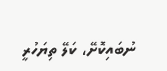ނުބައިކޮށޭ، ކަލޭ ތިޔަހުރީ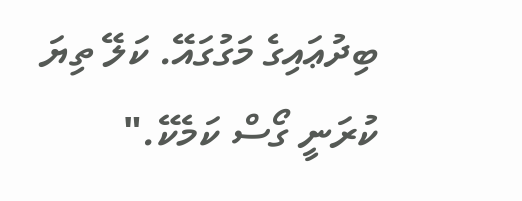ބިދުޢައިގެ މަގުގައޭ. ކަލޭ ތިޔަ ކުރަނީ ގޯސް ކަމެކޭ."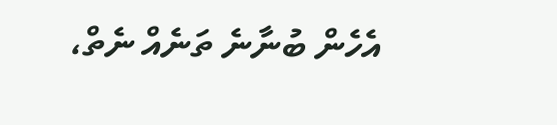އެހެން ބުނާނެ ތަނެއް ނެތް،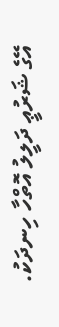އޭގެ ޝަރުޢީ ދަލީލު އޮތްހާ ހިނދަކު.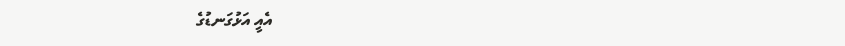އެއީ އަޅުގަނޑުގެ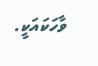ވާހަކައަކީ.